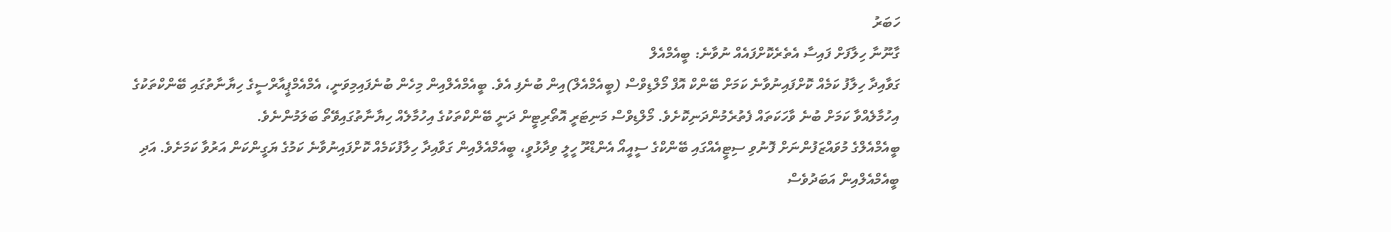ހަބަރު
ގާނޫނާ ހިލާފަށް ފައިސާ އެތެރެކޮށްފައެއް ނުވާނެ: ބީއެމްއެލް
ގަވާއިދާ ހިލާފު ކަމެއް ކޮށްފައިނުވާނެ ކަމަށް ބޭންކް އޮފް މޯލްޑިވްސް (ބީއެމްއެލް)އިން ބުނެފި އެވެ. ބީއެމްއެލްއިން މިހެން ބުނެފައިމިވަނީ، އެމްއެމްޕީއާރްސީގެ ހިޔާނާތުގައި ބޭންކްތަކުގެ އިހުމާލެއްވާ ކަމަށް ބުނެ ވާހަކަތައް ފެތުރެމުންދަނިކޮށެވެ. މޯލްޑިވްސް މަނިޓަރީ އޮތޯރިޓީން ދަނީ ބޭންކްތަކުގެ އިހުމާލެއް ހިޔާނާތުގައިވޭތޯ ބަލަމުންނެވެ.
ބީއެމްއެލްގެ މުވައްޒަފުންނަށް ފޮނުވި ސިޓީއެއްގައި ބޭންކްގެ ސީއީއޯ އެންޑްރޫ ހީލީ ވިދާޅުވީ، ބީއެމްއެލްއިން ގަވާއިދާ ހިލާފުކަމެއް ކޮށްފައިނުވާނެ ކަމުގެ ޔަގީންކަން އަރުވާ ކަމަށެވެ. އަދި ބީއެމްއެލްއިން އަބަދުވެސް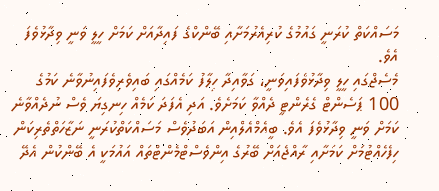މަސައްކަތް ކުރަނީ ގައުމުގެ ކުރިއެރުމަށާއި ބޭންކްގެ ފައިދާއަށް ކަމަށް ހީލީ ވަނީ ވިދާޅުވެފަ އެވެ.
މެސެޖްގައި ހީލީ ވިދާޅުވެފައިވަނީ، ގަވާއިދާ ހިލާފު ކަމެއްގައި ބައިވެރިވެފައިނުވާނެ ކަމުގެ 100 ޕަސެންޓް ގެރެންޓީ ދެއްވާ ކަމަށެވެ. އަދި އެފަދަ ކަމެއް ހިނގިޔަ ވެސް ނުދެއްވާނެ ކަމަށް ވަނީ ވިދާޅުވެފަ އެވެ. ބީއެމްއެލްއިން އަބަދުވެސް މަސައްކަތްކުރަނީ ނަޒާހަތްތެރިކަން ހިފެހެއްޓުމަށް ކަމަށާއި ރާއްޖެއަށް ބޭރުގެ އިންވެސްޓްމެންޓްތައް އައުމަކީ އެ ބޭންކުން އެދޭ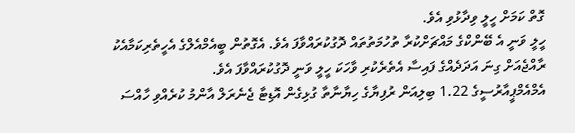ގޮތް ކަމަށް ހީލީ ވިދާޅުވި އެވެ.
ހީލީ ވަނީ އެ ބޭންކްގެ މައްޗަށްކުރާ ތުހުމަތުތައް ދޮގުކުރައްވާފަ އެވެ. އެގޮތުން ބީއެމްއެލްގެ އެހީތެރިކަމާއެކު ރާއްޖެއަށް ގިނަ އަދަދެއްގެ ފައިސާ އެތެރެކުރި ވާހަކަ ހީލީ ވަނީ ދޮގުކުރައްވާފަ އެވެ.
އެމްއެމްޕީއާރުސީގެ 1.22 ބިލިއަން ރުފިޔާގެ ހިޔާނާތާ ގުޅިގެން އޮޑިޓާ ޖެނެރަލް އާންމު ކުރެއްވި ހާއްސަ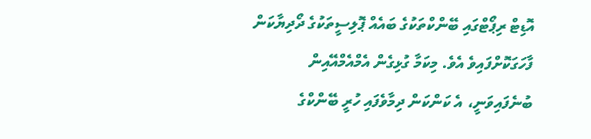އޮޑިޓް ރިޕޯޓްގައި ބޭންކްތަކުގެ ބައެއް ޕޮލިސީތަކުގެ ދޯދިޔާކަން ފާހަގަކޮށްފައިވެ އެވެ. މިކަމާ ގުޅިގެން އެމްއެމްއޭއިން ބުނެފައިވަނީ، އެ ކަންކަން ދިމާވެފައި ހުރީ ބޭންކްގެ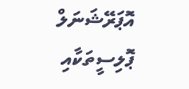އޮޕަރޭޝަނަލް ޕޮލިސީތަކާއި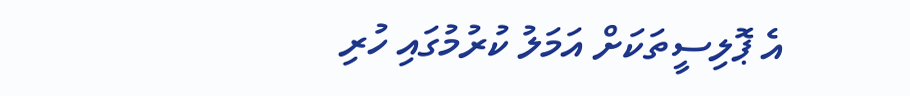އެ ޕޮލިސީތަކަށް އަމަލު ކުރުމުގައި ހުރި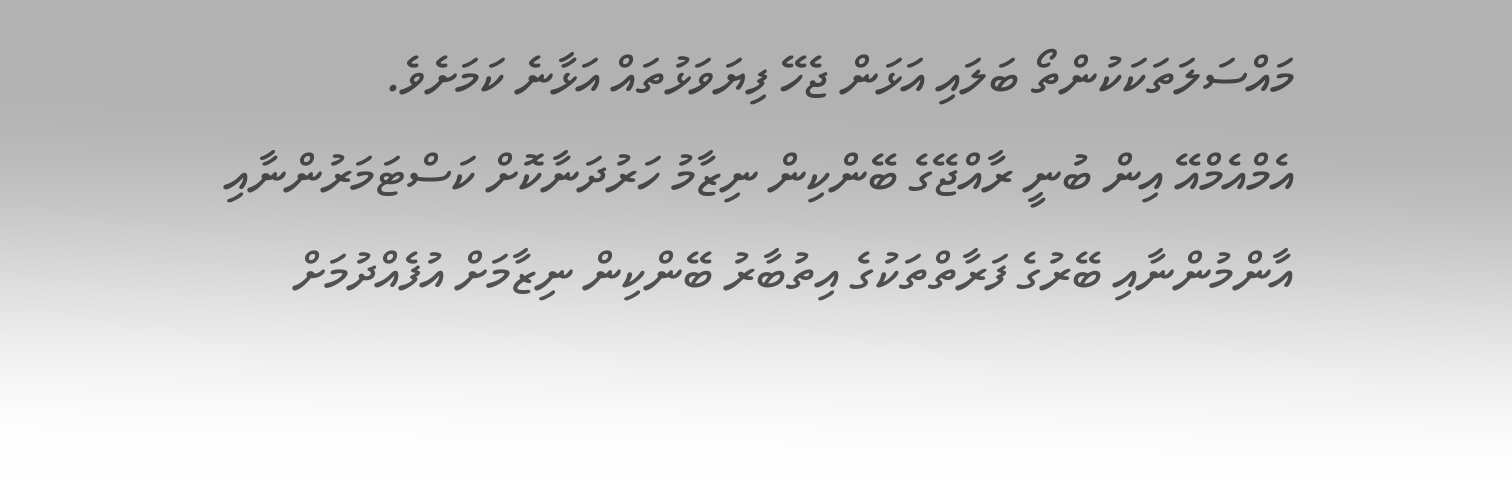މައްސަލަތަކަކުންތޯ ބަލައި އަޅަން ޖެހޭ ފިޔަވަޅުތައް އަޅާނެ ކަމަށެވެ.
އެމްއެމްއޭ އިން ބުނީ ރާއްޖޭގެ ބޭންކިން ނިޒާމު ހަރުދަނާކޮށް ކަސްޓަމަރުންނާއި އާންމުންނާއި ބޭރުގެ ފަރާތްތަކުގެ އިތުބާރު ބޭންކިން ނިޒާމަށް އުފެއްދުމަށް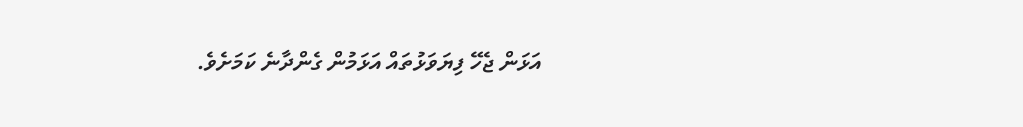އަޅަން ޖެހޭ ފިޔަވަޅުތައް އަޅަމުން ގެންދާނެ ކަމަށެވެ.